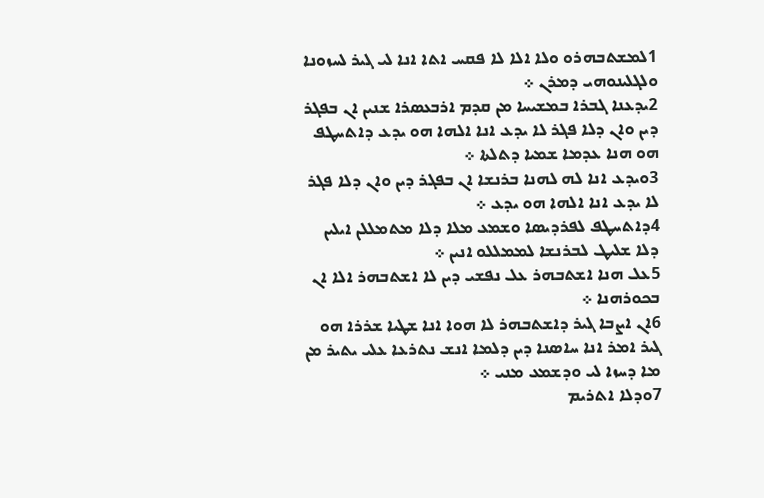1ܠܡܫܬܒܗܪܘ ܘܠܐ ܐܠܐ ܠܐ ܦܩܚ ܐܬܐ ܐܢܐ ܠܝ ܓܝܪ ܠܚܙܘܢܐ ܘܠܓܠܝܢܘܗܝ ܕܡܪܢ ܀
2ܝܕܥܢܐ ܓܒܪܐ ܒܡܫܝܚܐ ܡܢ ܩܕܡ ܐܪܒܥܤܪܐ ܫܢܝܢ ܐܢ ܒܦܓܪ ܕܝܢ ܘܐܢ ܕܠܐ ܦܓܪ ܠܐ ܝܕܥ ܐܢܐ ܐܠܗܐ ܗܘ ܝܕܥ ܕܐܬܚܛܦ ܗܘ ܗܢܐ ܥܕܡܐ ܫܡܝܐ ܕܬܠܬܐ ܀
3ܘܝܕܥ ܐܢܐ ܠܗ ܠܗܢܐ ܒܪܢܫܐ ܐܢ ܒܦܓܪ ܕܝܢ ܘܐܢ ܕܠܐ ܦܓܪ ܠܐ ܝܕܥ ܐܢܐ ܐܠܗܐ ܗܘ ܝܕܥ ܀
4ܕܐܬܚܛܦ ܠܦܪܕܝܤܐ ܘܫܡܥ ܡܠܐ ܕܠܐ ܡܬܡܠܠܢ ܐܝܠܝܢ ܕܠܐ ܫܠܝܛ ܠܒܪܢܫܐ ܠܡܡܠܠܘ ܐܢܝܢ ܀
5ܥܠ ܗܢܐ ܐܫܬܒܗܪ ܥܠ ܢܦܫܝ ܕܝܢ ܠܐ ܐܫܬܒܗܪ ܐܠܐ ܐܢ ܒܟܘܪܗܢܐ ܀
6ܐܢ ܐܨܒܐ ܓܝܪ ܕܐܫܬܒܗܪ ܠܐ ܗܘܐ ܐܢܐ ܫܛܝܐ ܫܪܪܐ ܗܘ ܓܝܪ ܐܡܪ ܐܢܐ ܚܐܤܢܐ ܕܝܢ ܕܠܡܐ ܐܢܫ ܢܬܪܥܐ ܥܠܝ ܝܬܝܪ ܡܢ ܡܐ ܕܚܙܐ ܠܝ ܘܕܫܡܥ ܡܢܝ ܀
7ܘܕܠܐ ܐܬܪܝܡ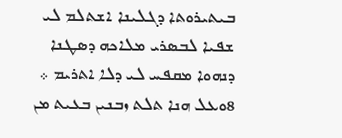ܒܝܬܝܪܘܬܐ ܕܓܠܝܢܐ ܐܫܬܠܡ ܠܝ ܫܦܝܐ ܠܒܤܪܝ ܡܠܐܟܗ ܕܤܛܢܐ ܕܢܗܘܐ ܡܩܦܚ ܠܝ ܕܠܐ ܐܬܪܝܡ ܀
8ܘܥܠ ܗܢܐ ܬܠܬ ܙܒܢܝܢ ܒܥܝܬ ܡܢ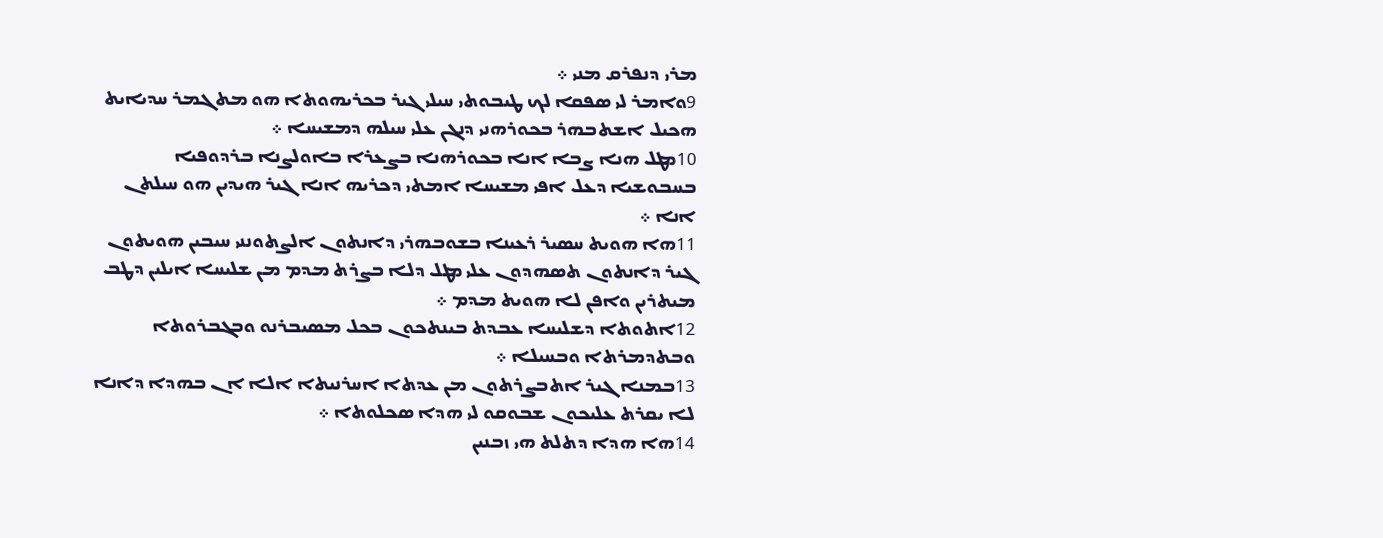ܡܪܝ ܕܢܦܪܩ ܡܢܝ ܀
9ܘܐܡܪ ܠܝ ܤܦܩܐ ܠܟ ܛܝܒܘܬܝ ܚܝܠܝ ܓܝܪ ܒܟܪܝܗܘܬܐ ܗܘ ܡܬܓܡܪ ܚܕܝܐܝܬ ܗܟܝܠ ܐܫܬܒܗܪ ܒܟܘܪܗܢܝ ܕܢܓܢ ܥܠܝ ܚܝܠܗ ܕܡܫܝܚܐ ܀
10ܡܛܠ ܗܢܐ ܨܒܐ ܐܢܐ ܒܟܘܪܗܢܐ ܒܨܥܪܐ ܒܐܘܠܨܢܐ ܒܪܕܘܦܝܐ ܒܚܒܘܫܝܐ ܕܥܠ ܐܦܝ ܡܫܝܚܐ ܐܡܬܝ ܕܟܪܝܗ ܐܢܐ ܓܝܪ ܗܝܕܝܢ ܗܘ ܚܝܠܬܢ ܐܢܐ ܀
11ܗܐ ܗܘܝܬ ܚܤܝܪ ܪܥܝܢܐ ܒܫܘܒܗܪܝ ܕܐܢܬܘܢ ܐܠܨܬܘܢܢܝ ܚܝܒܝܢ ܗܘܝܬܘܢ ܓܝܪ ܕܐܢܬܘܢ ܬܤܗܕܘܢ ܥܠܝ ܡܛܠ ܕܠܐ ܒܨܪܬ ܡܕܡ ܡܢ ܫܠܝܚܐ ܐܝܠܝܢ ܕܛܒ ܡܝܬܪܝܢ ܘܐܦܢ ܠܐ ܗܘܝܬ ܡܕܡ ܀
12ܐܬܘܬܐ ܕܫܠܝܚܐ ܥܒܕܬ ܒܝܢܬܟܘܢ ܒܟܠ ܡܤܝܒܪܢܘ ܘܒܓܒܪܘܬܐ ܘܒܬܕܡܪܬܐ ܘܒܚܝܠܐ ܀
13ܒܡܢܐ ܓܝܪ ܐܬܒܨܪܬܘܢ ܡܢ ܥܕܬܐ ܐܚܪܢܝܬܐ ܐܠܐ ܐܢ ܒܗܕܐ ܕܐܢܐ ܠܐ ܝܩܪܬ ܥܠܝܟܘܢ ܫܒܘܩܘ ܠܝ ܗܕܐ ܤܟܠܘܬܐ ܀
14ܗܐ ܗܕܐ ܕܬܠܬ ܗܝ ܙܒܢܝܢ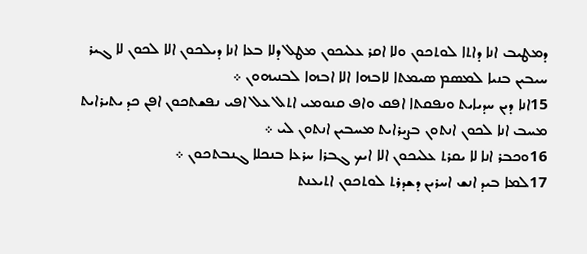ܕܡܛܝܒ ܐܢܐ ܕܐܬܐ ܠܘܬܟܘܢ ܘܠܐ ܐܩܪ ܥܠܝܟܘܢ ܡܛܠ ܕܠܐ ܒܥܐ ܐܢܐ ܕܝܠܟܘܢ ܐܠܐ ܠܟܘܢ ܠܐ ܓܝܪ ܚܝܒܝܢ ܒܢܝܐ ܠܡܤܡ ܤܝܡܬܐ ܠܐܒܗܐ ܐܠܐ ܐܒܗܐ ܠܒܢܝܗܘܢ ܀
15ܐܢܐ ܕܝܢ ܚܕܝܐܝܬ ܘܢܦܩܬܐ ܐܦܩ ܘܐܦ ܩܢܘܡܝ ܐܬܠ ܥܠ ܐܦܝ ܢܦܫܬܟܘܢ ܐܦܢ ܟܕ ܝܬܝܪܐܝܬ ܡܚܒ ܐܢܐ ܠܟܘܢ ܐܢܬܘܢ ܒܨܝܪܐܝܬ ܡܚܒܝܢ ܐܢܬܘܢ ܠܝ ܀
16ܘܟܒܪ ܐܢܐ ܠܐ ܝܩܪܬ ܥܠܝܟܘܢ ܐܠܐ ܐܝܟ ܓܒܪܐ ܚܪܥܐ ܒܢܟܠܐ ܓܢܒܬܟܘܢ ܀
17ܠܡܐ ܒܝܕ ܐܢܫ ܐܚܪܝܢ ܕܫܕܪܬ ܠܘܬܟܘܢ ܐܬܝܥܢܬ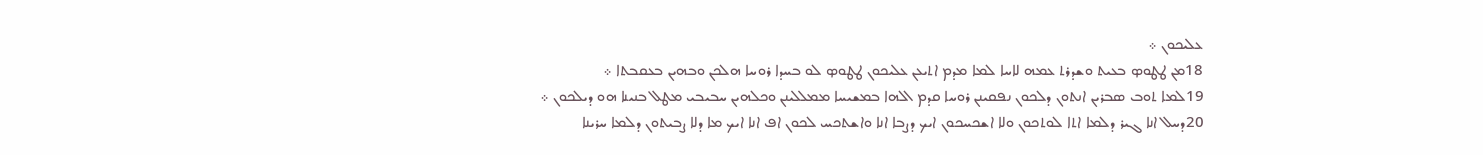ܥܠܝܟܘܢ ܀
18ܡܢ ܛܛܘܤ ܒܥܝܬ ܘܫܕܪܬ ܥܡܗ ܠܐܚܐ ܠܡܐ ܡܕܡ ܐܬܝܥܢ ܥܠܝܟܘܢ ܛܛܘܤ ܠܘ ܒܚܕܐ ܪܘܚܐ ܗܠܟܢ ܘܒܗܝܢ ܒܥܩܒܬܐ ܀
19ܠܡܐ ܬܘܒ ܤܒܪܝܢ ܐܢܬܘܢ ܕܠܟܘܢ ܢܦܩܝܢܢ ܪܘܚܐ ܩܕܡ ܐܠܗܐ ܒܡܫܝܚܐ ܡܡܠܠܝܢܢ ܘܟܠܗܝܢ ܚܒܝܒܝ ܡܛܠ ܒܢܝܢܐ ܗܘ ܕܝܠܟܘܢ ܀
20ܕܚܠ ܐܢܐ ܓܝܪ ܕܠܡܐ ܐܬܐ ܠܘܬܟܘܢ ܘܠܐ ܐܫܟܚܟܘܢ ܐܝܟ ܕܨܒܐ ܐܢܐ ܘܐܫܬܟܚ ܠܟܘܢ ܐܦ ܐܢܐ ܐܝܟ ܡܐ ܕܠܐ ܨܒܝܬܘܢ ܕܠܡܐ ܚܪܝܢܐ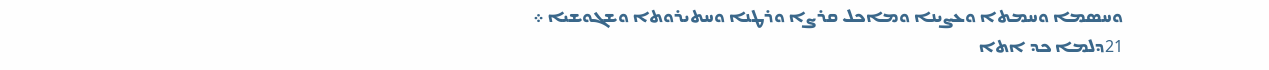ܘܚܤܡܐ ܘܚܡܬܐ ܘܥܨܝܢܐ ܘܡܐܟܠ ܩܪܨܐ ܘܪܛܢܐ ܘܚܬܝܪܘܬܐ ܘܫܓܘܫܝܐ ܀
21ܕܠܡܐ ܟܕ ܐܬܐ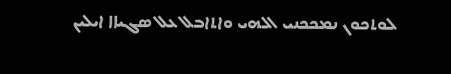ܠܘܬܟܘܢ ܢܡܟܟܢܝ ܐܠܗܝ ܘܐܬܐܒܠ ܥܠ ܤܓܝܐܐ ܐܝܠܝܢ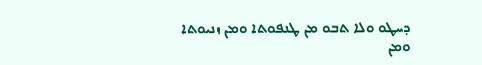ܕܚܛܘ ܘܠܐ ܬܒܘ ܡܢ ܛܢܦܘܬܐ ܘܡܢ ܙܢܝܘܬܐ ܘܡܢ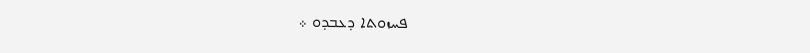ܦܚܙܘܬܐ ܕܥܒܕܘ ܀